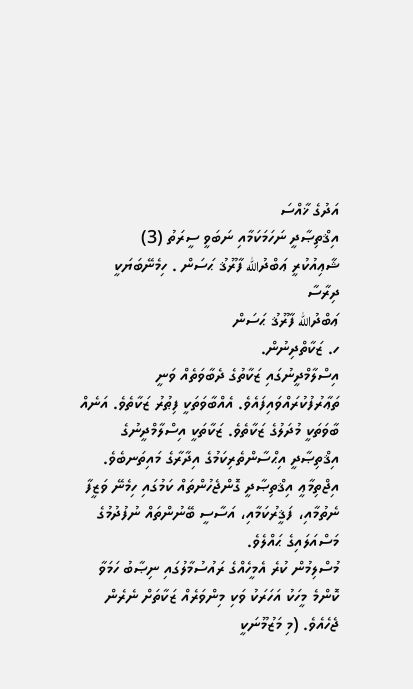އަދުގެ ޚާއްސަ
އިޤްތިޞާދީ ނަހަމަކަމާއި ނަބަވީ ސީރަތު (3)
ޝާޢިއުކުރީ ޢަބްދުالله ފާރޫޤު ޙަސަން . ހިމެނޭބަޔަކީ ދިރާސާ
ޢަބްދުالله ފާރޫޤު ޙަސަން
ހ. ޒަކާތްދިނުން.
އިސްލާމްދީނުގައި ޒަކާތުގެ ދެބާވަތެއް ވަނީ ތަޢާރުފުކުރައްވައިފައެވެ. އެއްބާވަތަކީ ފިޠުރު ޒަކާތެވެ. އަނެއް ބާވަތަކީ މުދަލުގެ ޒަކާތެވެ. ޒަކާތަކީ އިސްލާމްދީނުގެ އިޤްތިޞާދީ އިޙްސާންތެރިކަމުގެ އިދާރާގެ މައިތަނބެވެ. އިޖްތިމާޢީ އިޤްތިޞާދީ ގޮންޖެހުންތައް ކަމުގައި ހިމެނޭ ވަޒީފާ ނެތުމާއި، ފަޤީރުކަމާއި، އަސާސީ ބޭނުންތައް ނުފުދުމުގެ މަސްއަލައިގެ ޙައްލެވެ.
މުސްލިމުން ކުރެ އެމީހެއްގެ ރައުސުމާލުގައި ނިޞާބު ހަމަވާ ކޮންމެ މީހަކު އަހަރަކު ވަކި މިންވަރެއް ޒަކާތަށް ނެރެން ޖެހެއެވެ. (މި މަޒުމޫނަކީ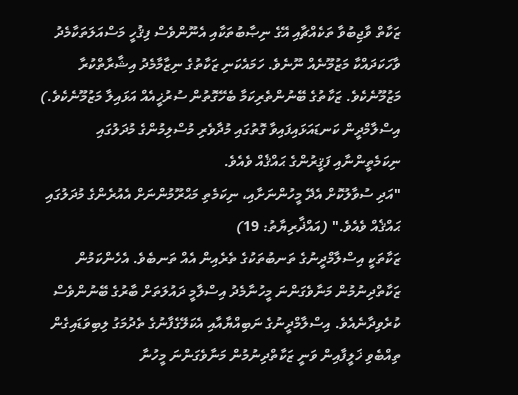ޒަކާތް ވާޖިބުވާ ތަކެއްޗާއި އޭގެ ނިޞާބުތަކާއި އެނޫންވެސް ފިޤުހީ މަސްއަލަތަކާމެދު ވާހަކަދައްކާ މަޒުމޫނެއް ނޫނެވެ. ހަމައެކަނި ޒަކާތުގެ ނިޒާމާމެދު އިޝާރާތްކުރާ މަޒުމޫނެކެވެ. ޒަކާތުގެ ބޭނުންތެރިކަމާ ބެހޭގޮތުން ސުރުޚީއެއް އަޅައިލާ މަޒުމޫނެކެވެ.)
އިސްލާމްދީން ކަނޑައަޅައިފައިވާ ގޮތުގައި މުދާވެރި މުސްލިމުންގެ މުދަލުގައި ނިކަމެތީންނާއި ފަޤީރުންގެ ޙައްޤެއް ވެއެވެ.
"އަދި ސުވާލުކޮށް އެދޭ މީހުންނަށާއި، ނިކަމެތި މަޙްރޫމުންނަށް އެއުރެންގެ މުދަލުގައި ޙައްޤެއް ވެއެވެ." (އައްޛާރިޔާތު: 19)
ޒަކާތަކީ އިސްލާމްދީނުގެ ތަނބުތަކުގެ ތެރެއިން އެއް ތަނބެވެ. އެހެންކަމުން ޒަކާތްދިނުމުން މަނާވެގަންނަ މީހުނާމެދު އިސްލާމީ ދައުލަތަށް ބާރުގެ ބޭނުންވެސް ކުރެވިދާނެއެވެ. އިސްލާމްދީނުގެ ނަބިއްޔާއާއި އެކަލޭގެފާނުގެ ތެދުމަގު ލިބިވަޑައިގެން ތިއްބެވި ޚަލީފާއިން ވަނީ ޒަކާތްދިނުމުން މަނާވެގަންނަ މީހުނާ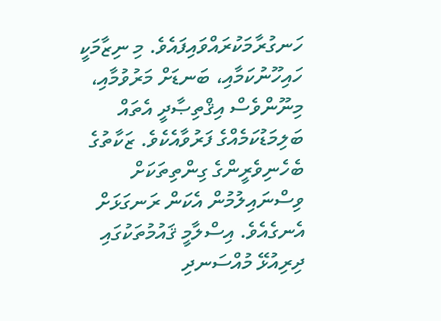ހަނގުރާމަކުރައްވައިފައެވެ. މި ނިޒާމަކީ ހައިހޫނުކަމާއި، ބަނޑަށް މަރުވުމާއި، މިނޫންވެސް އިޤްތިޞާދީ އެތައް ބަލިމަޑުކަމެއްގެ ފަރުވާއެކެވެ. ޒަކާތުގެ ބެހެނިވެރީންގެ ގިންތިތަކަށް ވިސްނައިލުމުން އެކަން ރަނގަޅަށް އެނގެއެވެ. އިސްލާމީ ޤައުމުތަކުގައި ދިރިއުޅޭ މުއްސަނދި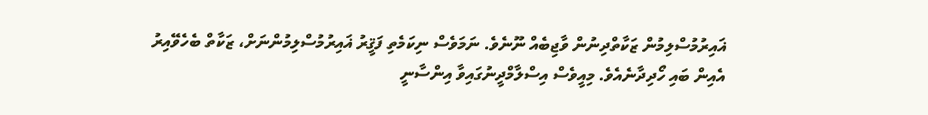ޣައިރުމުސްލިމުން ޒަކާތްދިނުން ވާޖިބެއް ނޫނެވެ. ނަމަވެސް ނިކަމެތި ފަޤީރު ޣައިރުމުސްލިމުންނަށް، ޒަކާތް ބެހެވޭއިރު އެއިން ބައި ހޯދިދާނެއެވެ. މިއީވެސް އިސްލާމްދީނުގައިވާ އިންސާނީ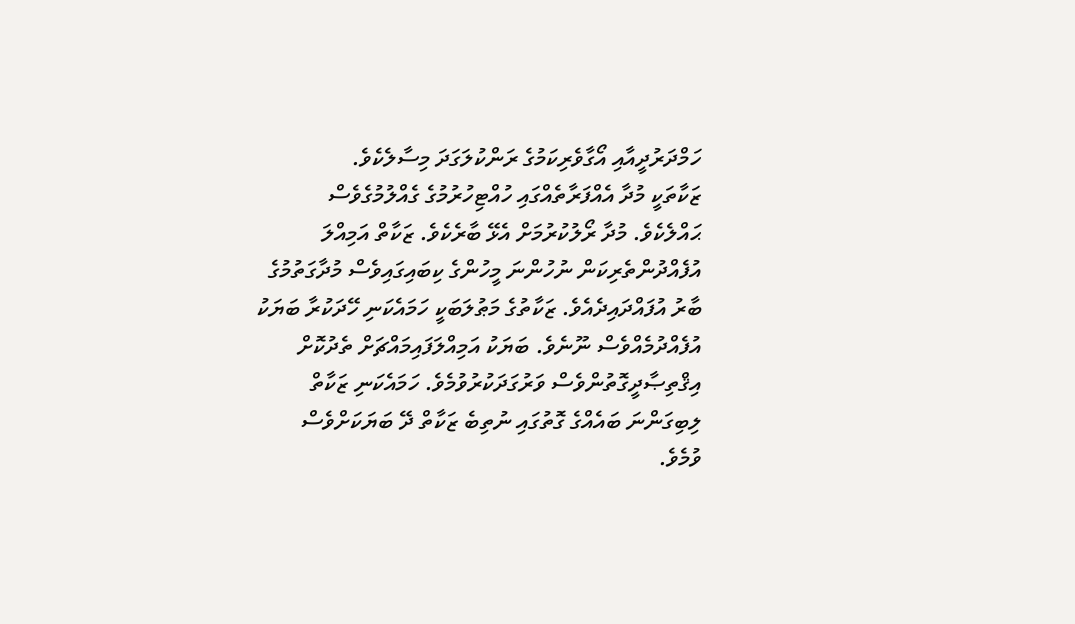ހަމްދަރުދީއާއި އޯގާވެރިކަމުގެ ރަންކުލަގަދަ މިސާލެކެވެ.
ޒަކާތަކީ މުދާ އެއްފަރާތެއްގައި ހުއްޓިހުރުމުގެ ގެއްލުމުގެވެސް ޙައްލެކެވެ. މުދާ ރޯލުކުރުމަށް އެޅޭ ބާރެކެވެ. ޒަކާތް އަމިއްލަ އުފެއްދުންތެރިކަން ނުހުންނަ މީހުންގެ ކިބައިގައިވެސް މުދާގަތުމުގެ ބާރު އުފައްދައިދެއެވެ. ޒަކާތުގެ މަޠުލަބަކީ ހަމައެކަނި ހޭދަކުރާ ބަޔަކު އުފެއްދުމެއްވެސް ނޫނެވެ. ބަޔަކު އަމިއްލަފައިމައްޗަށް ތެދުކޮށް އިޤްތިޞާދީގޮތުންވެސް ވަރުގަދަކުރުވުމެވެ. ހަމައެކަނި ޒަކާތް ލިބިގަންނަ ބައެއްގެ ގޮތުގައި ނުތިބެ ޒަކާތް ދޭ ބަޔަކަށްވެސް ވުމެވެ.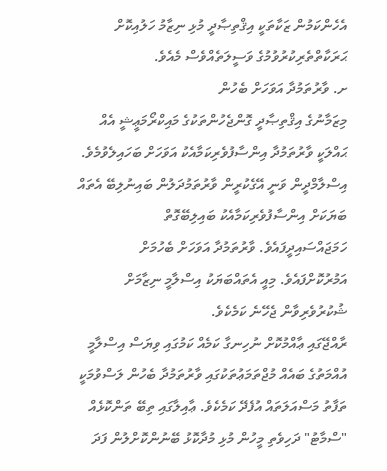އެހެންކަމުން ޒަކާތަކީ އިޤްތިޞާދީ މުޅި ނިޒާމު ހަލުއިކޮށް ޙަރަކާތްތެރިކުރުވުމުގެ ވަސީލަތެއްވެސް މެއެވެ.
ށ. ވާރުތަމުދާ އަވަހަށް ބެހުން
މިޒަމާނުގެ އިޤްތިޞާދީ ގޮންޖެހުންތަކުގެ މައިކްރޯމަޢީޝީ އެއް ޙައްލަކީ ވާރުތަމުދާ އިންސާފުވެރިކަމާއެކު އަވަހަށް ބަހައިލެވުމެވެ. އިސްލާމްދީން ވަނީ އޭގެކުރީން ވާރުތަމުދަލުން ބައިނުލިބޭ އެތައް ބަޔަކަށް އިންސާފުވެރިކަމާއެކު ބައިލިބޭގޮތް ހަމަޖައްސައިދީފައެވެ. ވާރުތަމުދާ އަވަހަށް ބެހުމަށް އަމުރުކޮށްފައެވެ. މިއީ އެތައްބަޔަކު އިސްލާމީ ނިޒާމަށް ޝުކުރުވެރިވާން ޖެހޭނެ ކަމެކެވެ.
ރާއްޖޭގައި ޢާއްމުކޮށް ނުހިނގާ ކަމެއް ކަމުގައި ވިޔަސް އިސްލާމީ އުއްމަތުގެ ބައެއް މުޖްތަމަޢުތަކުގައި ވާރުތަމުދާ ބެހުން ލަސްވުމަކީ ތަފާތު މަސްއަލަތައް އުފެދޭ ކަމެކެވެ. ޢާއިލާގައި ތިބޭ ތަންކޮޅެއް "ސްމާޓު" ދަހިވެތި މީހުން މުޅި މުދާކޮޅު ބޭނުންކޮށްލުން ފަދަ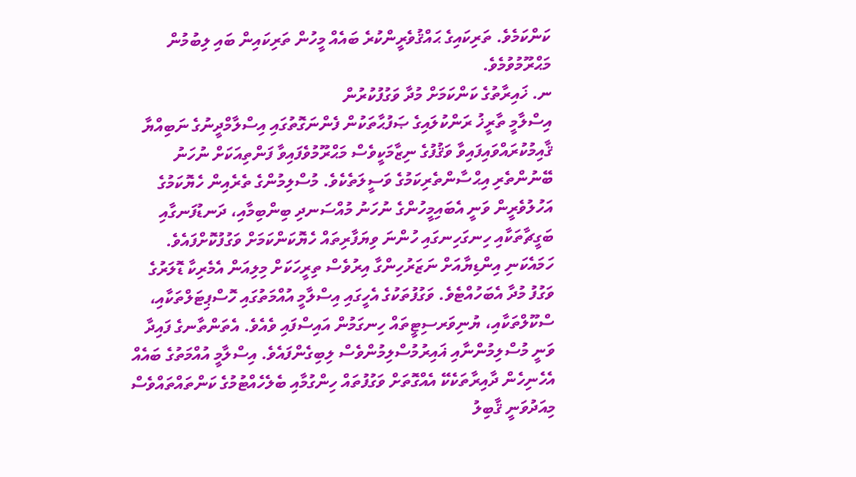ކަންކަމެވެ. ތަރިކައިގެ ޙައްޤުވެރީންކުރެ ބައެއް މީހުން ތަރިކައިން ބައި ލިބުމުން މަޙްރޫމުވުމެވެ.
ނ. ޚައިރާތުގެ ކަންކަމަށް މުދާ ވަގުފުކުރުން
އިސްލާމީ ތާރީޚު ރަންކުލައިގެ ޞަފުޙާތަކުން ފެންނަގޮތުގައި އިސްލާމްދީނުގެ ނަބިއްޔާ ޤާއިމުކުރައްވައިފައިވާ ވަޤުފުގެ ނިޒާމަކީވެސް މަޙްރޫމުވެފައިވާ ފަންތިއަކަށް ނުހަނު ބޭނުންތެރި އިޙްސާންތެރިކަމުގެ ވަސީލަތެކެވެ. މުސްލިމުންގެ ތެރެއިން ހެޔޮކަމުގެ އަހުލުވެރީން ވަނީ އެބައިމީހުންގެ ނުހަނު މުއްސަނދި ބިންބިމާއި، ދަނޑުފަނގާއި ބަގީޗާތަކާއި ހިނގަހިނގައި ހުންނަ ވިޔަފާރިތައް ހެޔޮކަންކަމަށް ވަގުފުކޮށްފައެވެ. ހަމައެކަނި އިންޑިޔާއަށް ނަޒަރުހިންގާ އިރުވެސް ތިރީހަކަށް މިލިއަން އެމެރިކާ ޑޮލަރުގެ ވަގުފު މުދާ އެބަހުއްޓެވެ. ވަގުފުތަކުގެ އެހީގައި އިސްލާމީ އުއްމަތުގައި ހޮސްޕިޓަލްތަކާއި، ސްކޫލްތަކާއި، ޔުނިވަރސިޓީތައް ހިނގަމުން އައިސްފައި ވެއެވެ. އެތަންތާނގެ ފައިދާ ވަނީ މުސްލިމުންނާއި ޣައިރުމުސްލިމުންވެސް ލިބިގެންފައެވެ. އިސްލާމީ އުއްމަތުގެ ބައެއް އެހެނިހެން ދާއިރާތަކެކޭ އެއްގޮތަށް ވަގުފުތައް ހިންގުމާއި ބެލެހެއްޓުމުގެ ކަންތައްތައްވެސް މިއަދުވަނީ ޤާބިލު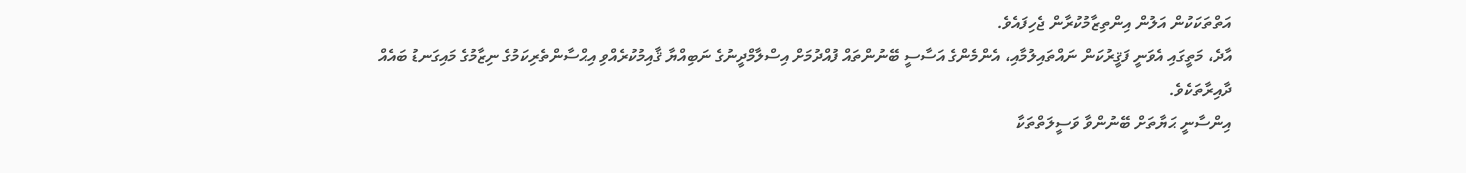އަތްތަކަކުން އަލުން އިންތިޒާމުކުރާން ޖެހިފައެވެ.
އާދެ، މަތީގައި އެވަނީ ފަޤީރުކަން ނައްތައިލުމާއި، އެންމެންގެ އަސާސީ ބޭނުންތައް ފުއްދުމަށް އިސްލާމްދީނުގެ ނަބިއްޔާ ޤާއިމުކުރެއްވި އިޙްސާންތެރިކަމުގެ ނިޒާމުގެ މައިގަނޑު ބައެއް ދާއިރާތަކެވެ.
އިންސާނީ ޙަޔާތަށް ބޭނުންވާ ވަސީލަތްތަކާ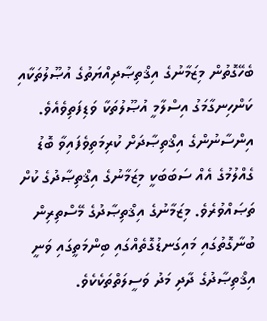ބެހޭގޮތުން މިޒަމާނުގެ އިޤްތިޞާދިއްޔަތުގެ އުޞޫލުތަކާއި ކަންހިނގާމަގު އިސްލާމީ އުޞޫލުތަކާ ވަޑިފަތިވެއެވެ. އިންސާނުންގެ އިޤްތިޞާދަށް ކުރިމަތިވެފައިވާ ބޮޑު ގެއްލުމުގެ އެއް ސަބަބަކީ މިޒަމާނުގެ އިޤްތިޞާދުގެ ކުށް ތަޞައްވުރެވެ. މިޒަމާނުގެ އިޤްތިޞާދުގެ މޭސްތިރިން ބުނާގޮތުގައި މައިގަނޑުގޮތެއްގައި ބިންމަތީގައި ވަނީ އިޤްތިޞާދުގެ ދާދި މަދު ވަސީލަތްތަކެކެވެ.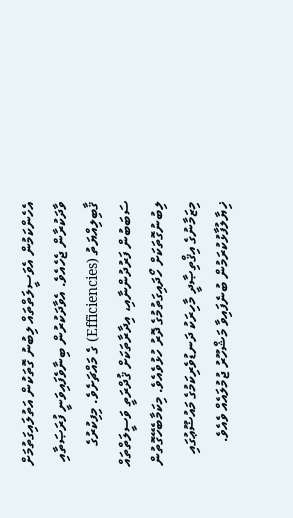އެހެންކަމުން އެވަސީލަތްތައް ލިބުނު ގޮތަކުން އަތުލައިގަތުމަށް ވާދަކުރާން ޖެހެއެވެ. އެވާދަކުރުން ބިނާވެފައިވަނީ ފުރަޞަތާއި ޤާބިލިއްޔަތު (Efficiencies) ގެ މައްޗަށެވެ. މިފިކުރުގެ ސަބަބުން ފަރުދުންނާއި، އިދާރާތަކަށް ޤުދްރަތީ ވަސީލަތްތައް ލިބުނުގޮތަކަށް ހޯދައިގަތުމުގެ ދޮރު ހުޅުވެއެވެ. މިކަމާބެހޭގޮތުން މިޒަމާނުގެ އިޤްތިޞާދީ މާހިރަކު ދަނޑުވެރިކަމުގެ މައުޟޫޢުގައި ޚިޔާލުފާޅުކުރަމުން ބުނެފައިވާ މަޝްހޫރު ޖުމުލައެއް ވެއެވެ.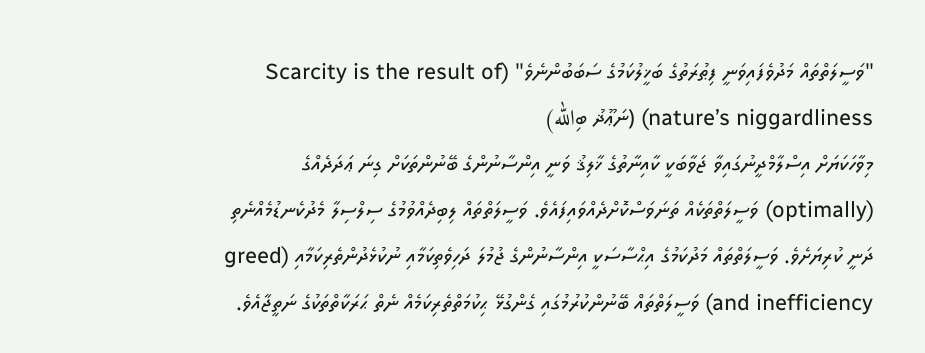"ވަސީލަތްތައް މަދުވެފައިވަނީ ފިޠުރަތުގެ ބަޚީލުކަމުގެ ސަބަބުންނެވެ" (Scarcity is the result of nature’s niggardliness) (ނަޢޫޛު ބިالله)
މިވާހަކަޔަށް އިސްލާމްދީނުގައިވާ ޖަވާބަކީ ކާއިނާތުގެ ޚާލިޤު ވަނީ އިންސާނުންގެ ބޭނުންތަކަށް ގިނަ ޢަދަދެއްގެ (optimally) ވަސީލަތްތަކެއް ތަނަވަސްކޮށްދެއްވައިފައެވެ. ވަސީލަތްތައް ލިބިދެއްވުމުގެ ސިލްސިލާ މެދުކެނޑުމެއްނެތި ދަނީ ކުރިޔަށެވެ. ވަސީލަތްތައް މަދުކަމުގެ އިޙްސާސަކީ އިންސާނުންގެ ޖުމުލަ ދަހިވެތިކަމާއި ނުކުޅެދުންތެރިކަމާއި (greed and inefficiency) ވަސީލަތްތައް ބޭނުންކުރުމުގައި ގެންގުޅޭ ޙިކުމަތްތެރިކަމެއް ނެތް ޙަރަކާތްތަކުގެ ނަތީޖާއެވެ.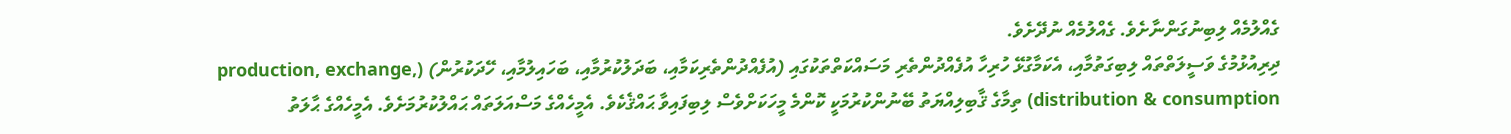ގެއްލުމެއް ލިބިނުގަންނާށެވެ. ގެއްލުމެއް ނުދޭށެވެ.
ދިރިއުޅުމުގެ ވަސީލަތްތައް ލިބިގަތުމާއި، އެކަމާގުޅޭ ހުރިހާ އުފެއްދުންތެރި މަސައްކަތްތަކުގައި (އުފެއްދުންތެރިކަމާއި، ބަދަލުކުރުމާއި، ބަހައިލުމާއި، ހޭދަކުރުން) (production, exchange, distribution & consumption) ތިމާގެ ޤާބިލިއްޔަތު ބޭނުންކުރުމަކީ ކޮންމެ މީހަކަށްވެސް ލިބިފައިވާ ޙައްޤެކެވެ. އެމީހެއްގެ މަސްއަލަތައް ޙައްލުކުރުމަށެވެ. އެމީހެއްގެ ޙާލަތު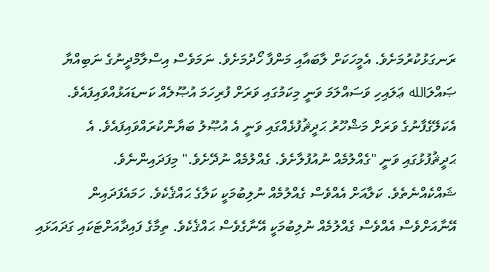ރަނގަޅުކުރުމަށެވެ. އެމީހަކަށް ލާބައާއި މަންފާ ހޯދުމަށެވެ. ނަމަވެސް އިސްލާމްދީނުގެ ނަބިއްޔާ ޞައްލަالله ޢަލައިހި ވަސައްލަމަ ވަނީ މިކަމުގައި ވަރަށް ފުރިހަމަ އުޞޫލެއް ކަނޑައަޅުއްވައިފައެވެ. އެކަލޭގެފާނުގެ ވަރަށް މަޝްހޫރު ޙަދީޘުފުޅެއްގައި ވަނީ އެ އުޞޫލު ބަޔާންކުރައްވައިފައެވެ. އެ ޙަދީޘުފުޅުގައި ވަނީ "ގެއްލުމެއް ނުއުފުލާށެވެ. ގެއްލުމެއް ނުދޭށެވެ." މިފަދައިންނެވެ.
ޝައްކެއްނެތެވެ. ކަލާއަށް އެއްވެސް ގެއްލުމެއް ނުލިބުމަކީ ކަލާގެ ޙައްޤެކެވެ. ހަމައެފަދައިން އޭނާއަށްވެސް އެއްވެސް ގެއްލުމެއް ނުލިބުމަކީ އޭނާގެވެސް ޙައްޤެކެވެ. ތިމާގެ ފައިދާއަށްޓަކައި ގަދައަޅައި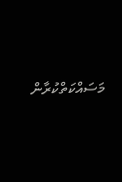މަސައްކަތްކުރާން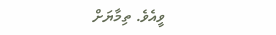ވީއެވެ. ތިމާޔަށް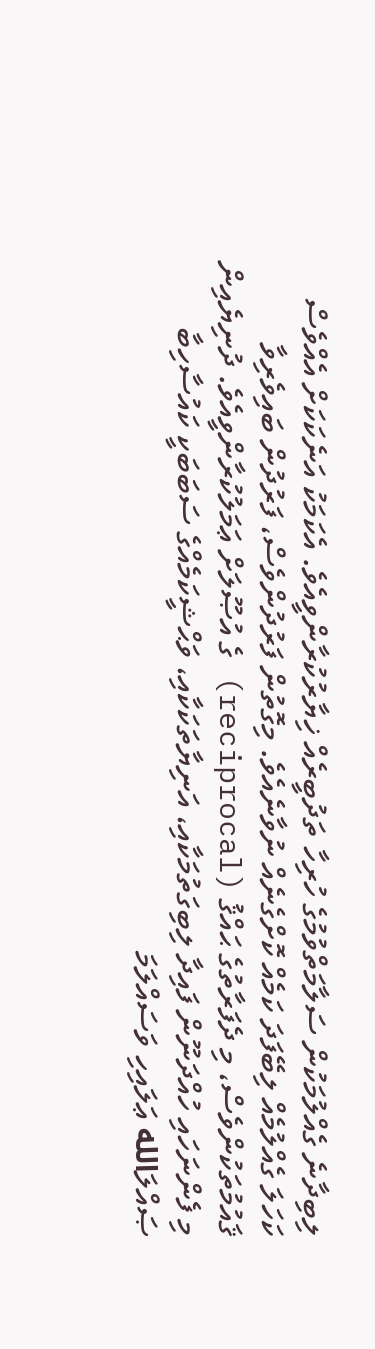ލިބިދާނެ ގެއްލުމަކުން ސަލާމަތްވުމުގެ ހުރިހާ ތަދުބީރެއް ޚިޔާރުކުރާންވީއެވެ. އެކަމަކު އަނެކަކަށް އެއްވެސް ކަހަލަ ގެއްލުމެއް ލިބޭފަދަ ކަމެއް ކޮށްގެނެއް ނުވާނެއެވެ. މިގޮތުން ފަރުދުންވެސް، ފަރުދުން ބައިވެރިވާ ޤައުމުތަކުންވެސް، މި ދެފަރާތުގެ ޙައްޤު (reciprocal) ގެ އުޞޫލަށް ޢަމަލުކުރާންވީއެވެ. ދުނިޔެއިން މި ފެންނަހައި ހުއްދަނޫން ފައިދާ ލިބިގަތުމަކާއި، އަނިޔާތަކަކާއި، ވަޙްޝީކަމެއްގެ ސަބަބަކީ ކައުސާހިބާ ޞައްލަالله ޢަލައިހި ވަސައްލަމަ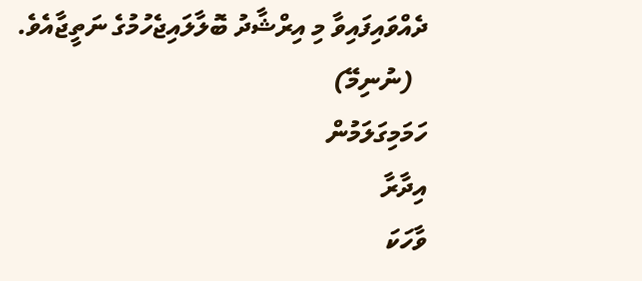ދެއްވައިފައިވާ މި އިރްޝާދު ބޮލާލައިޖެހުމުގެ ނަތީޖާއެވެ.
  (ނުނިމޭ)
ހަމަމިގަލަމުން
އިދާރާ
ވާހަކަ